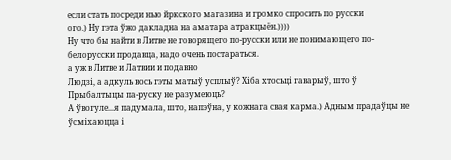если стать посреди нью йркского магазина и громко спросить по русски
ого.) Ну гэта ўжо дакладна на аматара атракцыён.))))
Ну что бы найти в Литве не говорящего по-русски или не понимающего по-белорусски продавца, надо очень постараться.
а уж в Литве и Латвии и подавно
Людзі, а адкуль вось гэты матыў усплыў? Хіба хтосьці гаварыў, што ў Прыбалтыцы па-руску не разумеюць?
А ўвогуле...я падумала, што, напэўна, у кожнага свая карма.) Адным прадаўцы не ўсміхаюцца і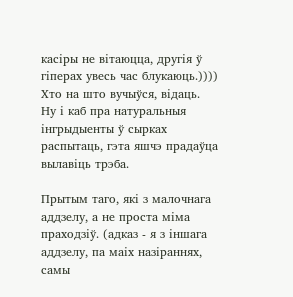касіры не вітаюцца, другія ў гіперах увесь час блукаюць.)))) Хто на што вучыўся, відаць.
Ну і каб пра натуральныя інгрыдыенты ў сырках распытаць, гэта яшчэ прадаўца вылавіць трэба.

Прытым таго, які з малочнага аддзелу, а не проста міма праходзіў. (адказ - я з іншага аддзелу, па маіх назіраннях, самы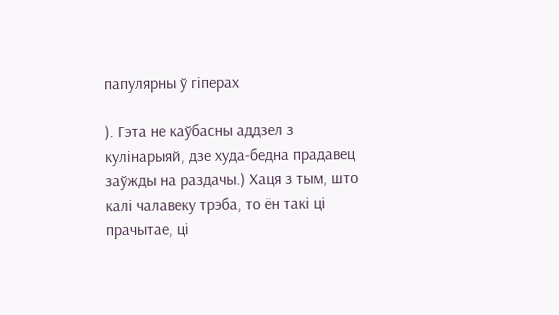папулярны ў гіперах

). Гэта не каўбасны аддзел з кулінарыяй, дзе худа-бедна прадавец заўжды на раздачы.) Хаця з тым, што калі чалавеку трэба, то ён такі ці прачытае, ці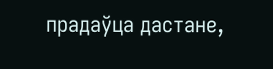прадаўца дастане,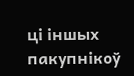ці іншых пакупнікоў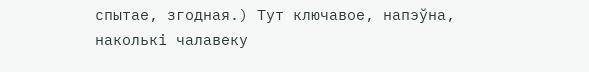спытае, згодная.) Тут ключавое, напэўна, наколькі чалавеку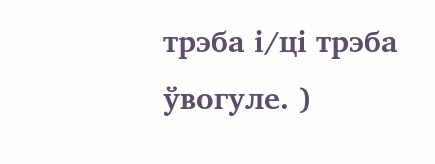трэба і/ці трэба ўвогуле. )